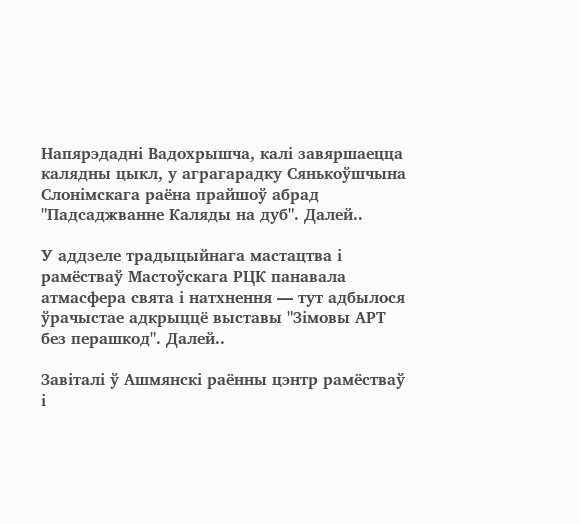Напярэдадні Вадохрышча, калі завяршаецца калядны цыкл, у аграгарадку Сянькоўшчына Слонімскага раёна прайшоў абрад "Падсаджванне Каляды на дуб". Далей..

У аддзеле традыцыйнага мастацтва і рамёстваў Мастоўскага РЦК панавала атмасфера свята і натхнення — тут адбылося ўрачыстае адкрыццё выставы "Зімовы АРТ без перашкод". Далей..

Завіталі ў Ашмянскі раённы цэнтр рамёстваў і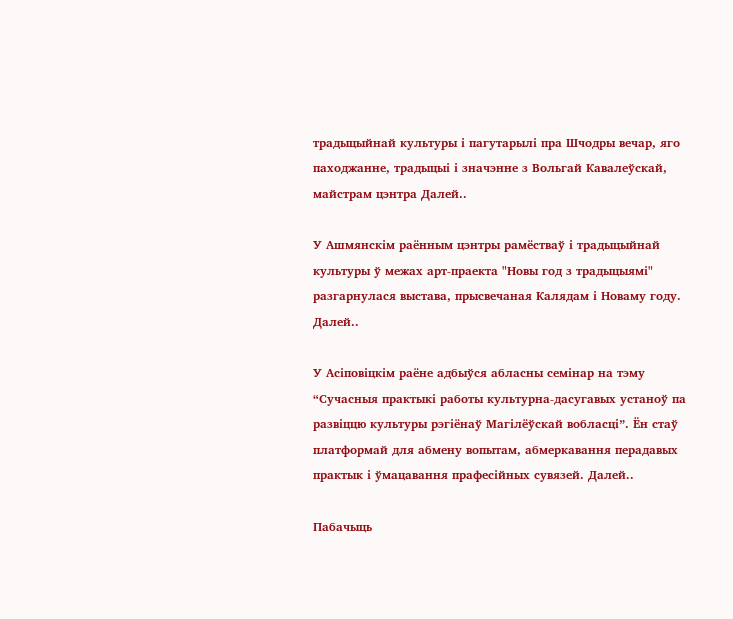традыцыйнай культуры і пагутарылі пра Шчодры вечар, яго паходжанне, традыцыі і значэнне з Вольгай Кавалеўскай, майстрам цэнтра Далей..

У Ашмянскім раённым цэнтры рамёстваў і традыцыйнай культуры ў межах арт-праекта "Новы год з традыцыямі" разгарнулася выстава, прысвечаная Калядам і Новаму году. Далей..

У Асіповіцкім раёне адбыўся абласны семінар на тэму “Сучасныя практыкі работы культурна-дасугавых устаноў па развіццю культуры рэгіёнаў Магілёўскай вобласці”. Ён стаў платформай для абмену вопытам, абмеркавання перадавых практык і ўмацавання прафесійных сувязей. Далей..

Пабачыць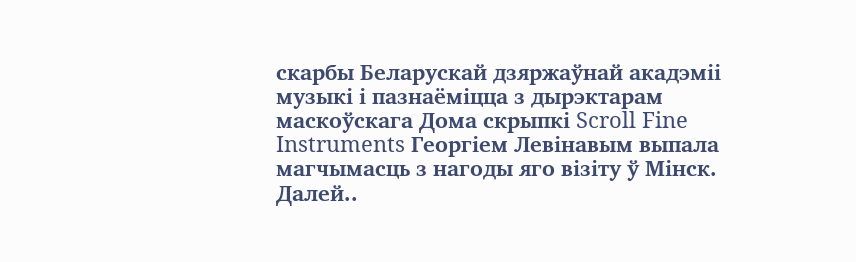скарбы Беларускай дзяржаўнай акадэміі музыкі і пазнаёміцца з дырэктарам маскоўскага Дома скрыпкі Scroll Fine Instruments Георгіем Левінавым выпала магчымасць з нагоды яго візіту ў Мінск. Далей..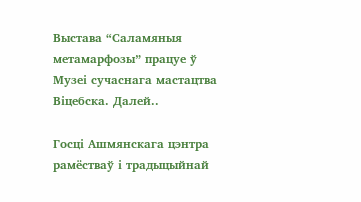Выстава “Саламяныя метамарфозы” працуе ў Музеі сучаснага мастацтва Віцебска. Далей..

Госці Ашмянскага цэнтра рамёстваў і традыцыйнай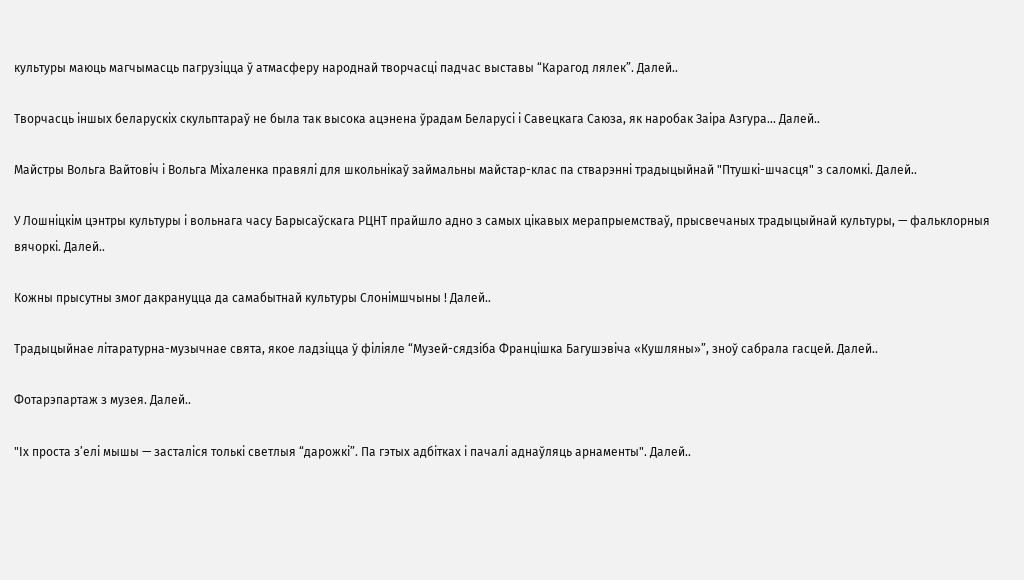культуры маюць магчымасць пагрузіцца ў атмасферу народнай творчасці падчас выставы “Карагод лялек”. Далей..

Творчасць іншых беларускіх скульптараў не была так высока ацэнена ўрадам Беларусі і Савецкага Саюза, як наробак Заіра Азгура... Далей..

Майстры Вольга Вайтовіч і Вольга Міхаленка правялі для школьнікаў займальны майстар-клас па стварэнні традыцыйнай "Птушкі-шчасця" з саломкі. Далей..

У Лошніцкім цэнтры культуры і вольнага часу Барысаўскага РЦНТ прайшло адно з самых цікавых мерапрыемстваў, прысвечаных традыцыйнай культуры, — фальклорныя вячоркі. Далей..

Кожны прысутны змог дакрануцца да самабытнай культуры Слонімшчыны ! Далей..

Традыцыйнае літаратурна-музычнае свята, якое ладзіцца ў філіяле “Музей-сядзіба Францішка Багушэвіча «Кушляны»”, зноў сабрала гасцей. Далей..

Фотарэпартаж з музея. Далей..

"Іх проста з’елі мышы — засталіся толькі светлыя “дарожкі”. Па гэтых адбітках і пачалі аднаўляць арнаменты". Далей..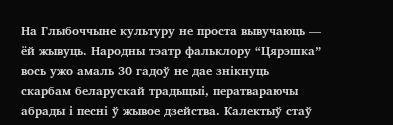На Глыбоччыне культуру не проста вывучаюць — ёй жывуць. Народны тэатр фальклору “Цярэшка” вось ужо амаль 30 гадоў не дае знікнуць скарбам беларускай традыцыі, ператвараючы абрады і песні ў жывое дзейства. Калектыў стаў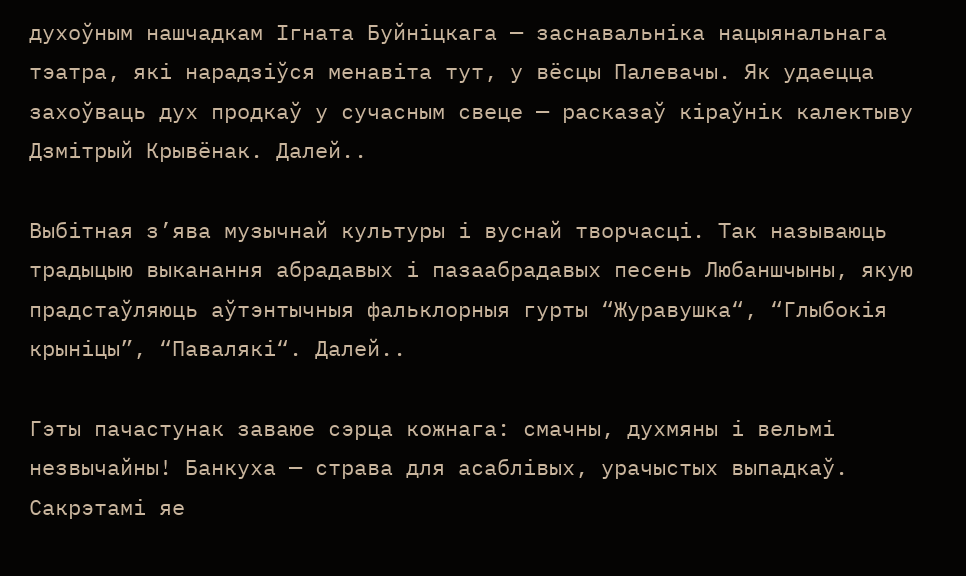духоўным нашчадкам Ігната Буйніцкага — заснавальніка нацыянальнага тэатра, які нарадзіўся менавіта тут, у вёсцы Палевачы. Як удаецца захоўваць дух продкаў у сучасным свеце — расказаў кіраўнік калектыву Дзмітрый Крывёнак. Далей..

Выбітная з’ява музычнай культуры і вуснай творчасці. Так называюць традыцыю выканання абрадавых і пазаабрадавых песень Любаншчыны, якую прадстаўляюць аўтэнтычныя фальклорныя гурты “Журавушка“, “Глыбокія крыніцы”, “Павалякі“. Далей..

Гэты пачастунак заваюе сэрца кожнага: смачны, духмяны і вельмі незвычайны! Банкуха — страва для асаблівых, урачыстых выпадкаў. Сакрэтамі яе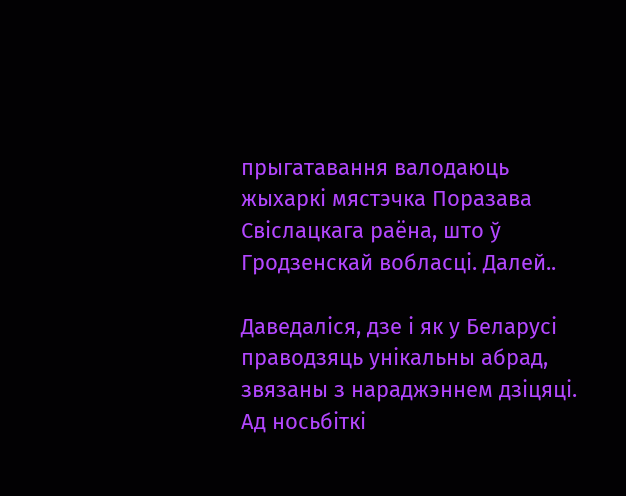прыгатавання валодаюць жыхаркі мястэчка Поразава Свіслацкага раёна, што ў Гродзенскай вобласці. Далей..

Даведаліся, дзе і як у Беларусі праводзяць унікальны абрад, звязаны з нараджэннем дзіцяці. Ад носьбіткі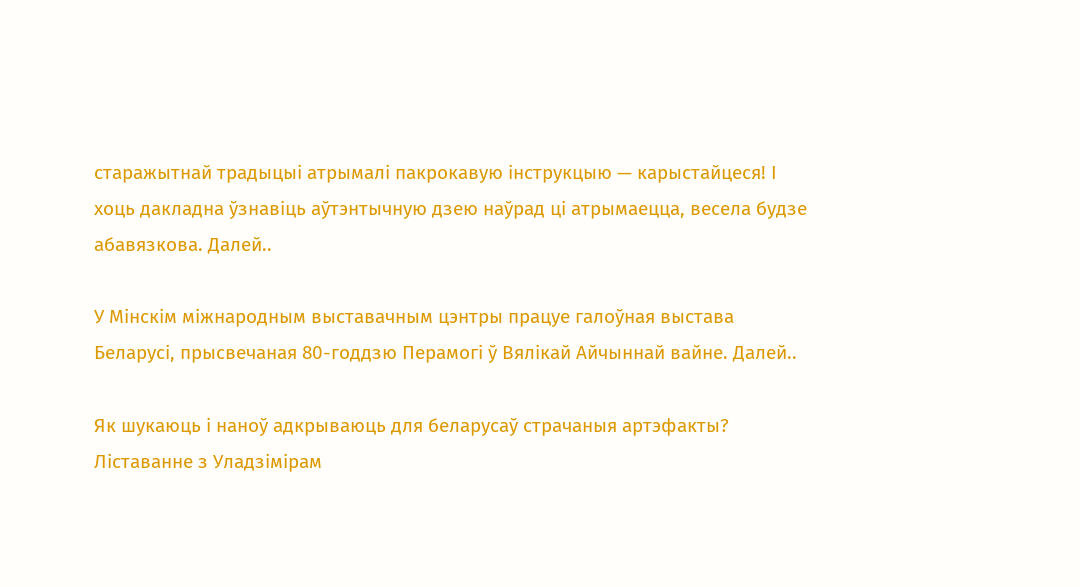старажытнай традыцыі атрымалі пакрокавую інструкцыю — карыстайцеся! І хоць дакладна ўзнавіць аўтэнтычную дзею наўрад ці атрымаецца, весела будзе абавязкова. Далей..

У Мінскім міжнародным выставачным цэнтры працуе галоўная выстава Беларусі, прысвечаная 80-годдзю Перамогі ў Вялікай Айчыннай вайне. Далей..

Як шукаюць і наноў адкрываюць для беларусаў страчаныя артэфакты? Ліставанне з Уладзімірам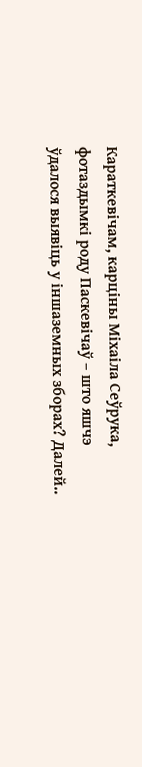Караткевічам, карціны Міхаіла Сеўрука, фотаздымкі роду Паскевічаў – што яшчэ ўдалося выявіць у іншаземных зборах? Далей..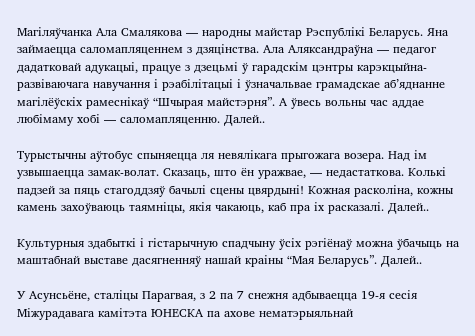Магіляўчанка Ала Смалякова — народны майстар Рэспублікі Беларусь. Яна займаецца саломапляценнем з дзяцінства. Ала Аляксандраўна — педагог дадатковай адукацыі, працуе з дзецьмі ў гарадскім цэнтры карэкцыйна-развіваючага навучання і рэабілітацыі і ўзначальвае грамадскае аб’яднанне магілёўскіх рамеснікаў “Шчырая майстэрня”. А ўвесь вольны час аддае любімаму хобі — саломапляценню. Далей..

Турыстычны аўтобус спыняецца ля невялікага прыгожага возера. Над ім узвышаецца замак-волат. Сказаць, што ён уражвае, — недастаткова. Колькі падзей за пяць стагоддзяў бачылі сцены цвярдыні! Кожная расколіна, кожны камень захоўваюць таямніцы, якія чакаюць, каб пра іх расказалі. Далей..

Культурныя здабыткі і гістарычную спадчыну ўсіх рэгіёнаў можна ўбачыць на маштабнай выставе дасягненняў нашай краіны “Мая Беларусь”. Далей..

У Асунсьёне, сталіцы Парагвая, з 2 па 7 снежня адбываецца 19-я сесія Міжурадавага камітэта ЮНЕСКА па ахове нематэрыяльнай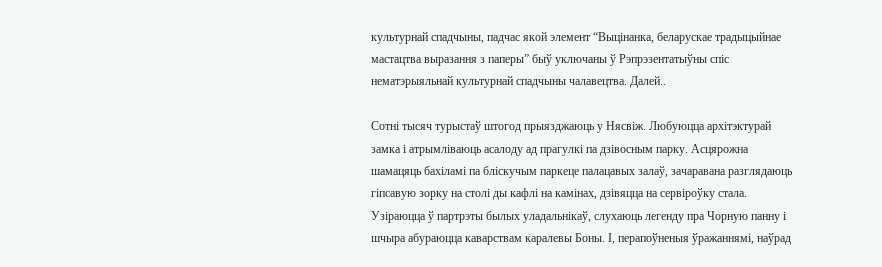культурнай спадчыны, падчас якой элемент “Выцінанка, беларускае традыцыйнае мастацтва выразання з паперы” быў уключаны ў Рэпрэзентатыўны спіс нематэрыяльнай культурнай спадчыны чалавецтва. Далей..

Сотні тысяч турыстаў штогод прыязджаюць у Нясвіж. Любуюцца архітэктурай замка і атрымліваюць асалоду ад прагулкі па дзівосным парку. Асцярожна шамацяць бахіламі па бліскучым паркеце палацавых залаў, зачаравана разглядаюць гіпсавую зорку на столі ды кафлі на камінах, дзівяцца на сервіроўку стала. Узіраюцца ў партрэты былых уладальнікаў, слухаюць легенду пра Чорную панну і шчыра абураюцца каварствам каралевы Боны. І, перапоўненыя ўражаннямі, наўрад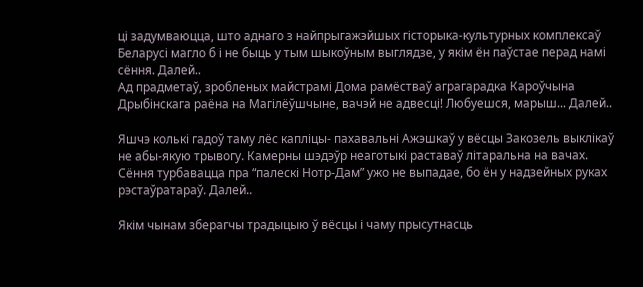ці задумваюцца, што аднаго з найпрыгажэйшых гісторыка-культурных комплексаў Беларусі магло б і не быць у тым шыкоўным выглядзе, у якім ён паўстае перад намі сёння. Далей..
Ад прадметаў, зробленых майстрамі Дома рамёстваў аграгарадка Кароўчына Дрыбінскага раёна на Магілёўшчыне, вачэй не адвесці! Любуешся, марыш... Далей..

Яшчэ колькі гадоў таму лёс капліцы- пахавальні Ажэшкаў у вёсцы Закозель выклікаў не абы-якую трывогу. Камерны шэдэўр неаготыкі раставаў літаральна на вачах. Сёння турбавацца пра “палескі Нотр-Дам” ужо не выпадае, бо ён у надзейных руках рэстаўратараў. Далей..

Якім чынам зберагчы традыцыю ў вёсцы і чаму прысутнасць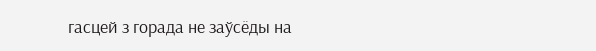гасцей з горада не заўсёды на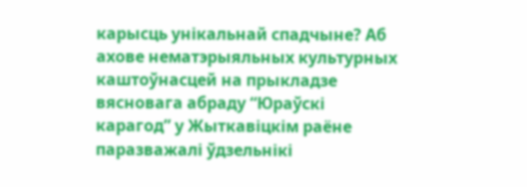карысць унікальнай спадчыне? Аб ахове нематэрыяльных культурных каштоўнасцей на прыкладзе вясновага абраду “Юраўскі карагод” у Жыткавіцкім раёне паразважалі ўдзельнікі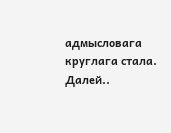адмысловага круглага стала. Далей..